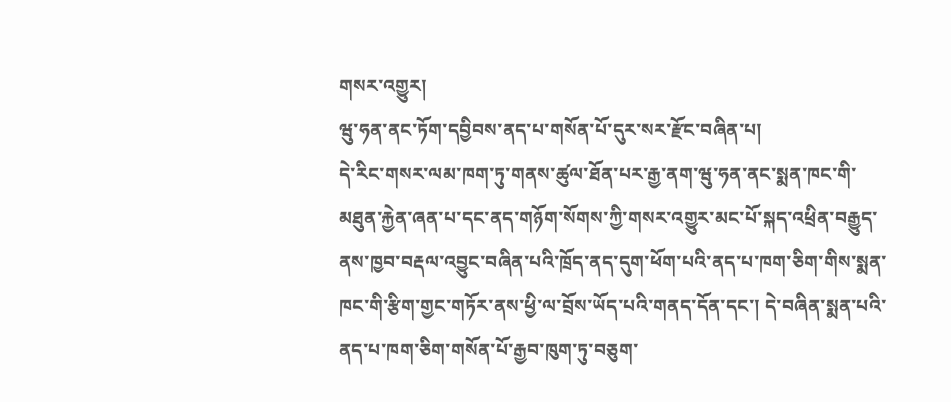གསར་འགྱུར།
ཝུ་ཧན་ནང་ཏོག་དབྱིབས་ནད་པ་གསོན་པོ་དུར་སར་རྫོང་བཞིན་པ།
དེ་རིང་གསར་ལམ་ཁག་ཏུ་གནས་ཚུལ་ཐོན་པར་རྒྱ་ནག་ཝུ་ཧན་ནང་སྨན་ཁང་གི་མཐུན་རྐྱེན་ཞན་པ་དང་ནད་གཉོག་སོགས་ཀྱི་གསར་འགྱུར་མང་པོ་སྐད་འཕྲིན་བརྒྱུད་ནས་ཁྱབ་བརྡལ་འབྱུང་བཞིན་པའི་ཁྲོད་ནད་དུག་ཕོག་པའི་ནད་པ་ཁག་ཅིག་གིས་སྨན་ཁང་གི་རྩིག་གྱང་གཏོར་ནས་ཕྱི་ལ་བྲོས་ཡོད་པའི་གནད་དོན་དང་། དེ་བཞིན་སྨན་པའི་ནད་པ་ཁག་ཅིག་གསོན་པོ་རྒྱབ་ཁུག་ཏུ་བཅུག་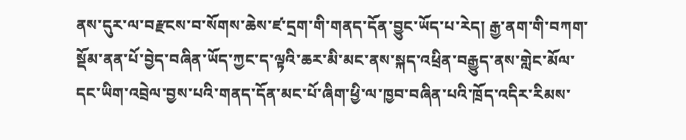ནས་དུར་ལ་བརྫངས་བ་སོགས་ཆེས་ཛ་དྲག་གི་གནད་དོན་བྱུང་ཡོད་པ་རེད། རྒྱ་ནག་གི་བཀག་སྡོམ་ནན་པོ་བྱེད་བཞིན་ཡོད་ཀྱང་ད་ལྟའི་ཆར་མི་མང་ནས་སྐད་འཕྲིན་བརྒྱུད་ནས་གླེང་མོལ་དང་ཡིག་འབྲེལ་བྱས་པའི་གནད་དོན་མང་པོ་ཞིག་ཕྱི་ལ་ཁྱབ་བཞིན་པའི་ཁྲོད་འདིར་རིམས་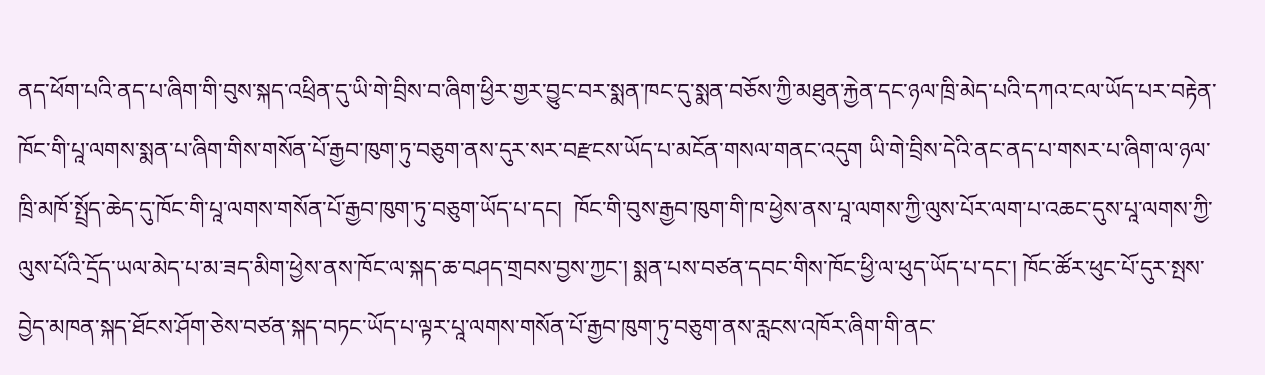ནད་ཕོག་པའི་ནད་པ་ཞིག་གི་བུས་སྐད་འཕྲིན་དུ་ཡི་གེ་བྲིས་བ་ཞིག་ཕྱིར་གྱར་བྱུང་བར་སྨན་ཁང་དུ་སྨན་བཅོས་ཀྱི་མཐུན་རྐྱེན་དང་ཉལ་ཁྲི་མེད་པའི་དཀའ་ངལ་ཡོད་པར་བརྟེན་ཁོང་གི་པཱ་ལགས་སྨན་པ་ཞིག་གིས་གསོན་པོ་རྒྱབ་ཁུག་ཏུ་བཅུག་ནས་དུར་སར་བརྫངས་ཡོད་པ་མངོན་གསལ་གནང་འདུག ཡི་གེ་བྲིས་དེའི་ནང་ནད་པ་གསར་པ་ཞིག་ལ་ཉལ་ཁྲི་མཁོ་སྤྲོད་ཆེད་དུ་ཁོང་གི་པཱ་ལགས་གསོན་པོ་རྒྱབ་ཁུག་ཏུ་བཅུག་ཡོད་པ་དང།  ཁོང་གི་བུས་རྒྱབ་ཁུག་གི་ཁ་ཕྱེས་ནས་པཱ་ལགས་ཀྱི་ལུས་པོར་ལག་པ་འཆང་དུས་པཱ་ལགས་ཀྱི་ལུས་པོའི་དྲོད་ཡལ་མེད་པ་མ་ཟད་མིག་ཕྱེས་ནས་ཁོང་ལ་སྐད་ཆ་བཤད་གྲབས་བྱས་ཀྱང་། སྨན་པས་བཙན་དབང་གིས་ཁོང་ཕྱི་ལ་ཕུད་ཡོད་པ་དང་། ཁོང་ཚོར་ཕུང་པོ་དུར་སྤས་བྱེད་མཁན་སྐད་ཐོངས་ཤོག་ཅེས་བཙན་སྐད་བཏང་ཡོད་པ་ལྟར་པཱ་ལགས་གསོན་པོ་རྒྱབ་ཁུག་ཏུ་བཅུག་ནས་རླངས་འཁོར་ཞིག་གི་ནང་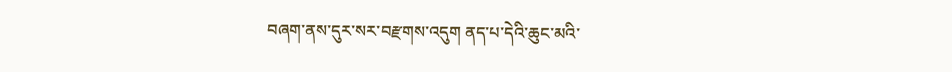བཞག་ནས་དུར་སར་བརྫགས་འདུག ནད་པ་དེའི་ཆུང་མའི་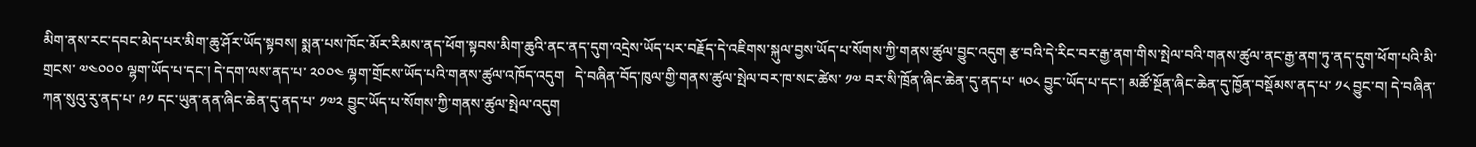མིག་ནས་རང་དབང་མེད་པར་མིག་ཆུ་ཤོར་ཡོད་སྟབས། སྨན་པས་ཁོང་མོར་རིམས་ནད་ཕོག་སྟབས་མིག་ཆུའི་ནང་ནད་དུག་འདྲེས་ཡོད་པར་བརྗོད་དེ་འཇིགས་སྐུལ་བྱས་ཡོད་པ་སོགས་ཀྱི་གནས་ཚུལ་བྱུང་འདུག རྩ་བའི་དེ་རིང་བར་རྒྱ་ནག་གིས་སྤེལ་བའི་གནས་ཚུལ་ནང་རྒྱ་ནག་ཏུ་ནད་དུག་ཕོག་པའི་མི་གྲངས་ ༧༤༠༠༠ ལྷག་ཡོད་པ་དང་། དེ་དག་ལས་ནད་པ་ ༢༠༠༤ ལྷག་གྲོངས་ཡོད་པའི་གནས་ཚུལ་འཁོད་འདུག   དེ་བཞིན་བོད་ཁུལ་གྱི་གནས་ཚུལ་སྤེལ་བར་ཁ་སང་ཚེས་ ༡༧ བར་སི་ཁྲོན་ཞིང་ཆེན་དུ་ནད་པ་ ༥༠༨ བྱུང་ཡོད་པ་དང་། མཚོ་སྔོན་ཞིང་ཆེན་དུ་ཁྱོན་བསྡོམས་ནད་པ་ ༡༨ བྱུང་བ། དེ་བཞིན་ཀན་སུའུ་རུ་ནད་པ་ ༩༡ དང་ཡུན་ནན་ཞིང་ཆེན་དུ་ནད་པ་ ༡༧༢ བྱུང་ཡོད་པ་སོགས་ཀྱི་གནས་ཚུལ་སྤེལ་འདུག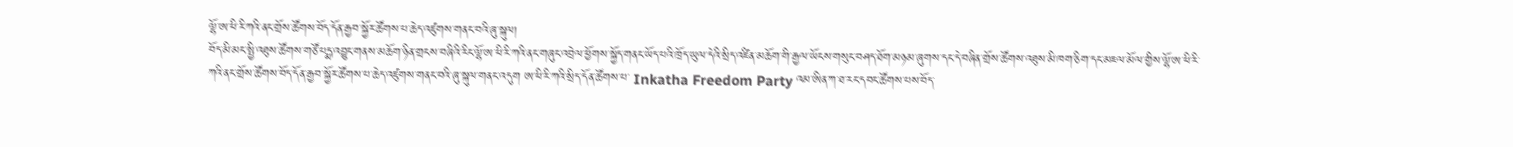ལྷོ་ཨ་ཕི་རི་ཀའི་ནང་གྲོས་ཚོགས་བོད་དོན་རྒྱབ་སྐྱོར་ཚོགས་པ་ཆེད་འཛུགས་གནང་བའི་ཞུ་སྐུལ།
བོད་མི་མང་སྤྱི་འཐུས་ཚོགས་གཙོ་པདྨ་འབྱུང་གནས་མཆོག་ཉིན་གྲངས་བཞིའི་རིང་ལྷོ་ཨ་ཕི་རི་ཀའི་ནང་གཞུང་འབྲེལ་ཕྱོགས་སྐྱོད་གནང་ཡོད་པའི་ཁྲོད་ཡུལ་དེའི་སྲིད་འཛིན་མཆོག་གི་རྒྱལ་ཡོངས་གསུང་བཤད་ཐོག་མཉམ་ཞུགས་དང་དེ་བཞིན་གྲོས་ཚོགས་འཐུས་མི་ཁག་ཅིག་དང་མཇལ་མོལ་གྱིས་ལྷོ་ཨ་ཕི་རི་ཀའི་ནང་གྲོས་ཚོགས་བོད་དོན་རྒྱབ་སྐྱོར་ཚོགས་པ་ཆེད་འཛུགས་གནང་བའི་ཞུ་སྐུལ་གནང་འདུག ཨ་ཕི་རི་ཀའི་སྲིད་དོན་ཚོགས་པ་ Inkatha Freedom Party འམ་ཨིན་ཀ་ཐ་རང་དབང་ཚོགས་པས་བོད་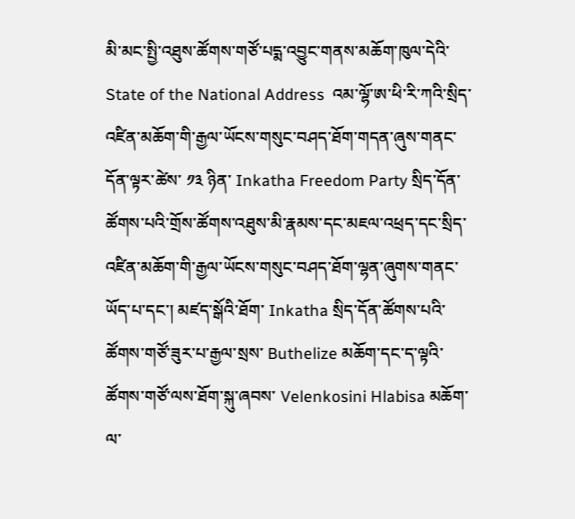མི་མང་སྤྱི་འཐུས་ཚོགས་གཙོ་པདྨ་འབྱུང་གནས་མཆོག་ཁུལ་དེའི་ State of the National Address  འམ་ལྷོ་ཨ་ཕི་རི་ཀའི་སྲིད་འཛིན་མཆོག་གི་རྒྱལ་ཡོངས་གསུང་བཤད་ཐོག་གདན་ཞུས་གནང་དོན་ལྟར་ཚེས་ ༡༣ ཉིན་ Inkatha Freedom Party སྲིད་དོན་ཚོགས་པའི་གྲོས་ཚོགས་འཐུས་མི་རྣམས་དང་མཇལ་འཕྲད་དང་སྲིད་འཛིན་མཆོག་གི་རྒྱལ་ཡོངས་གསུང་བཤད་ཐོག་ལྷན་ཞུགས་གནང་ཡོད་པ་དང་། མཛད་སྒོའི་ཐོག་ Inkatha སྲིད་དོན་ཚོགས་པའི་ཚོགས་གཙོ་ཟུར་པ་རྒྱལ་སྲས་ Buthelize མཆོག་དང་ད་ལྟའི་ཚོགས་གཙོ་ལས་ཐོག་སྐུ་ཞབས་ Velenkosini Hlabisa མཆོག་ལ་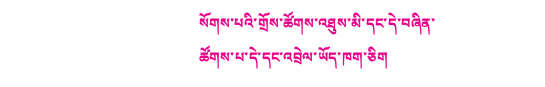སོགས་པའི་གྲོས་ཚོགས་འཐུས་མི་དང་དེ་བཞིན་ཚོགས་པ་དེ་དང་འབྲེལ་ཡོད་ཁག་ཅིག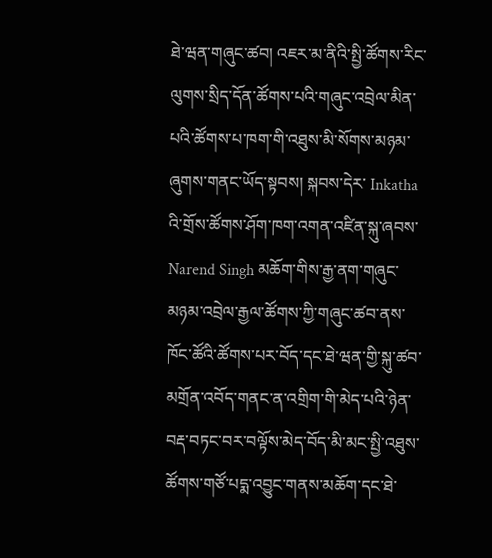ཐེ་ཝན་གཞུང་ཚབ། འཇར་མ་ནིའི་སྤྱི་ཚོགས་རིང་ལུགས་སྲིད་དོན་ཚོགས་པའི་གཞུང་འབྲེལ་མིན་པའི་ཚོགས་པ་ཁག་གི་འཐུས་མི་སོགས་མཉམ་ཞུགས་གནང་ཡོད་སྟབས། སྐབས་དེར་ Inkatha འི་གྲོས་ཚོགས་ཤོག་ཁག་འགན་འཛིན་སྐུ་ཞབས་ Narend Singh མཆོག་གིས་རྒྱ་ནག་གཞུང་མཉམ་འབྲེལ་རྒྱལ་ཚོགས་ཀྱི་གཞུང་ཚབ་ནས་ཁོང་ཚོའི་ཚོགས་པར་བོད་དང་ཐེ་ཝན་གྱི་སྐུ་ཚབ་མགྲོན་འབོད་གནང་ན་འགྲིག་གི་མེད་པའི་ཉེན་བརྡ་བཏང་བར་བལྟོས་མེད་བོད་མི་མང་སྤྱི་འཐུས་ཚོགས་གཙོ་པདྨ་འབྱུང་གནས་མཆོག་དང་ཐེ་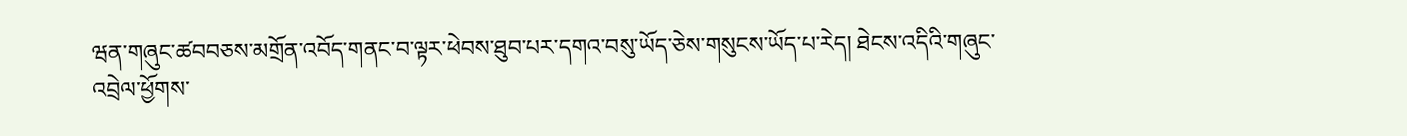ཝན་གཞུང་ཚབབཅས་མགྲོན་འབོད་གནང་བ་ལྟར་ཕེབས་ཐུབ་པར་དགའ་བསུ་ཡོད་ཅེས་གསུངས་ཡོད་པ་རེད། ཐེངས་འདིའི་གཞུང་འབྲེལ་ཕྱོགས་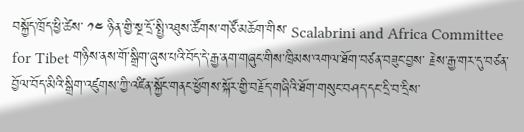བསྐྱོད་ཁྲོད་ཕྱི་ཚེས་ ༡༤ ཉིན་གྱི་སྔ་དྲོ་སྤྱི་འཐུས་ཚོགས་གཙོ་མཆོག་གིས་ Scalabrini and Africa Committee for Tibet གཉིས་ནས་གོ་སྒྲིག་ཞུས་པའི་བོད་དེ་རྒྱ་ནག་གཞུང་གིས་ཁྲིམས་འགལ་ཐོག་བཙན་བཟུང་བྱས་ རྗེས་རྒྱ་གར་དུ་བཙན་བྱོལ་བོད་མིའི་སྒྲིག་འཛུགས་ཀྱི་འཛིན་སྐྱོང་གནང་ཕྱོགས་སྐོར་གྱི་བརྗོད་གཞིའི་ཐོག་གསུང་བཤད་དང་དྲི་བ་དྲིས་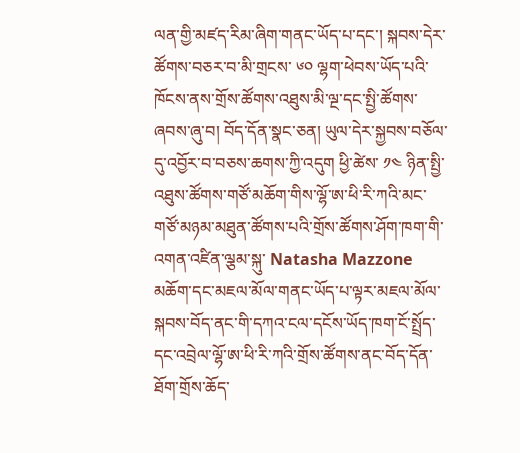ལན་གྱི་མཛད་རིམ་ཞིག་གནང་ཡོད་པ་དང་། སྐབས་དེར་ཚོགས་བཅར་བ་མི་གྲངས་ ༦༠ ལྷག་ཕེབས་ཡོད་པའི་ཁོངས་ནས་གྲོས་ཚོགས་འཐུས་མི་ལྔ་དང་སྤྱི་ཚོགས་ཞབས་ཞུ་བ། བོད་དོན་སྣང་ཅན། ཡུལ་དེར་སྐྱབས་བཅོལ་དུ་འབྱོར་བ་བཅས་ཆགས་ཀྱི་འདུག ཕྱི་ཚེས་ ༡༤ ཉིན་སྤྱི་འཐུས་ཚོགས་གཙོ་མཆོག་གིས་ལྷོ་ཨ་ཕི་རི་ཀའི་མང་གཙོ་མཉམ་མཐུན་ཚོགས་པའི་གྲོས་ཚོགས་ཤོག་ཁག་གི་འགན་འཛིན་ལྕམ་སྐུ་ Natasha Mazzone མཆོག་དང་མཇལ་མོལ་གནང་ཡོད་པ་ལྟར་མཇལ་མོལ་སྐབས་བོད་ནང་གི་དཀའ་ངལ་དངོས་ཡོད་ཁག་ངོ་སྤྲོད་དང་འབྲེལ་ལྷོ་ཨ་ཕི་རི་ཀའི་གྲོས་ཚོགས་ནང་བོད་དོན་ཐོག་གྲོས་ཆོད་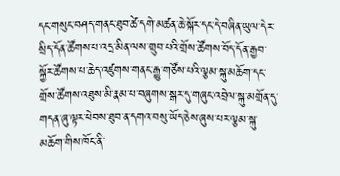དང་གསུང་བཤད་གནང་ཐུབ་ཚེ་དགེ་མཚན་ཆེ་སྐོར་དང་དེ་བཞིན་ཡུལ་དེར་སྲིད་དོན་ཚོགས་པ་འདྲ་མིན་ལས་གྲུབ་པའི་གྲོས་ཚོགས་བོད་དོན་རྒྱབ་སྐྱོར་ཚོགས་པ་ཆེད་འཛུགས་གནང་རྒྱུ་གཙོས་པའི་ལྕམ་སྐུ་མཆོག་དང་གྲོས་ཚོགས་འཐུས་མི་རྣམ་པ་བཞུགས་སྒར་དུ་གཞུང་འབྲེལ་སྐུ་མགྲོན་དུ་གདན་ཞུ་ལྟར་ཕེབས་ཐུབ་ན་དགའ་བསུ་ཡོད་ཅེས་ཞུས་པར་ལྕམ་སྐུ་མཆོག་གིས་ཁོང་ནི་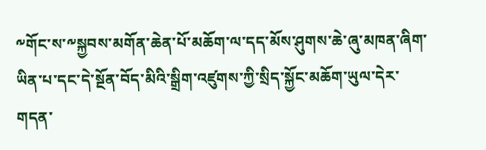༸གོང་ས་༸སྐྱབས་མགོན་ཆེན་པོ་མཆོག་ལ་དད་མོས་ཤུགས་ཆེ་ཞུ་མཁན་ཞིག་ཡིན་པ་དང་དེ་སྔོན་བོད་མིའི་སྒྲིག་འཛུགས་ཀྱི་སྲིད་སྐྱོང་མཆོག་ཡུལ་དེར་གདན་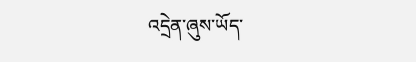འདྲེན་ཞུས་ཡོད་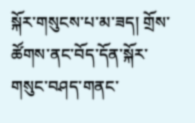སྐོར་གསུངས་པ་མ་ཟད། གྲོས་ཚོགས་ནང་བོད་དོན་སྐོར་གསུང་བཤད་གནང་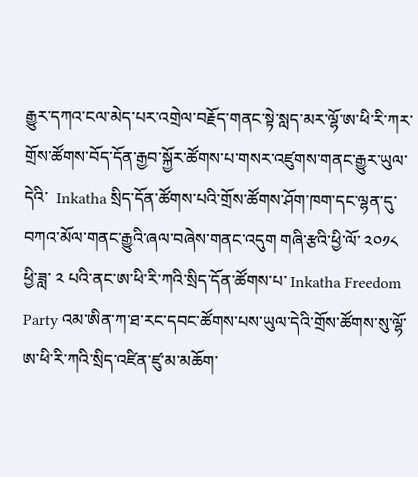རྒྱུར་དཀའ་ངལ་མེད་པར་འགྲེལ་བརྗོད་གནང་སྟེ་སླད་མར་ལྷོ་ཨ་ཕི་རི་ཀར་གྲོས་ཚོགས་བོད་དོན་རྒྱབ་སྐྱོར་ཚོགས་པ་གསར་འཛུགས་གནང་རྒྱུར་ཡུལ་དེའི་  Inkatha སྲིད་དོན་ཚོགས་པའི་གྲོས་ཚོགས་ཤོག་ཁག་དང་ལྷན་དུ་བཀའ་མོལ་གནང་རྒྱུའི་ཞལ་བཞེས་གནང་འདུག གཞི་རྩའི་ཕྱི་ལོ་ ༢༠༡༨ ཕྱི་ཟླ་ ༢ པའི་ནང་ཨ་ཕི་རི་ཀའི་སྲིད་དོན་ཚོགས་པ་ Inkatha Freedom Party འམ་ཨིན་ཀ་ཐ་རང་དབང་ཚོགས་པས་ཡུལ་དེའི་གྲོས་ཚོགས་སུ་ལྷོ་ཨ་ཕི་རི་ཀའི་སྲིད་འཛིན་ཛུ་མ་མཆོག་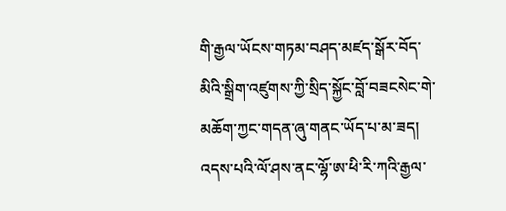གི་རྒྱལ་ཡོངས་གཏམ་བཤད་མཛད་སྒོར་བོད་མིའི་སྒྲིག་འཛུགས་ཀྱི་སྲིད་སྐྱོང་བློ་བཟངསེང་གེ་མཆོག་ཀྱང་གདན་ཞུ་གནང་ཡོད་པ་མ་ཟད། འདས་པའི་ལོ་ཤས་ནང་ལྷོ་ཨ་ཕི་རི་ཀའི་རྒྱལ་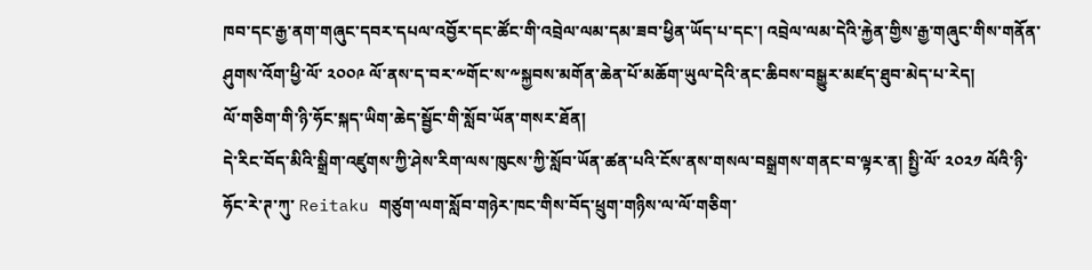ཁབ་དང་རྒྱ་ནག་གཞུང་དབར་དཔལ་འབྱོར་དང་ཚོང་གི་འབྲེལ་ལམ་དམ་ཟབ་ཕྱིན་ཡོད་པ་དང་། འབྲེལ་ལམ་དེའི་རྐྱེན་གྱིས་རྒྱ་གཞུང་གིས་གནོན་ཤུགས་འོག་ཕྱི་ལོ་ ༢༠༠༩ ལོ་ནས་ད་བར་༸གོང་ས་༸སྐྱབས་མགོན་ཆེན་པོ་མཆོག་ཡུལ་དེའི་ནང་ཆིབས་བསྒྱུར་མཛད་ཐུབ་མེད་པ་རེད།
ལོ་གཅིག་གི་ཉི་ཧོང་སྐད་ཡིག་ཆེད་སྦྱོང་གི་སློབ་ཡོན་གསར་ཐོན།
དེ་རིང་བོད་མིའི་སྒྲིག་འཛུགས་ཀྱི་ཤེས་རིག་ལས་ཁུངས་ཀྱི་སློབ་ཡོན་ཚན་པའི་ངོས་ནས་གསལ་བསྒྲགས་གནང་བ་ལྟར་ན། སྤྱི་ལོ་ ༢༠༢༡ ལོའི་ཉི་ཧོང་རེ་ཊ་ཀུ་ Reitaku གཙུག་ལག་སློབ་གཉེར་ཁང་གིས་བོད་ཕྲུག་གཉིས་ལ་ལོ་གཅིག་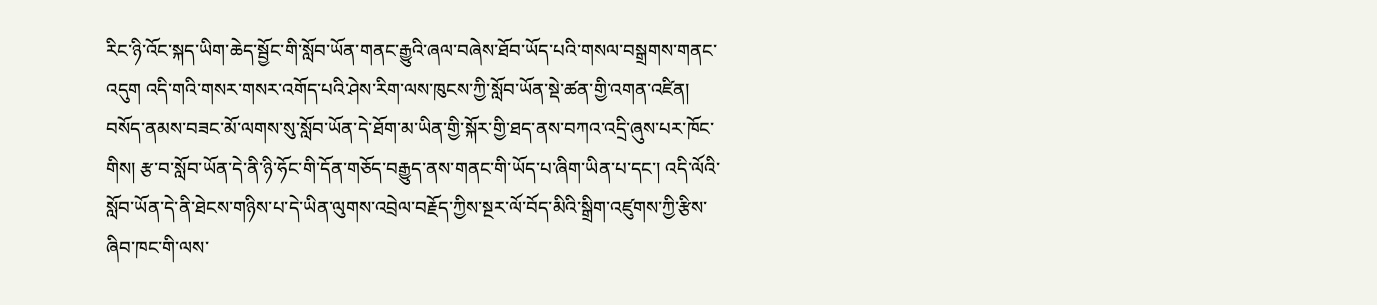རིང་ཉི་འོང་སྐད་ཡིག་ཆེད་སྦྱོང་གི་སློབ་ཡོན་གནང་རྒྱུའི་ཞལ་བཞེས་ཐོབ་ཡོད་པའི་གསལ་བསྒྲགས་གནང་འདུག འདི་གའི་གསར་གསར་འགོད་པའི་ཤེས་རིག་ལས་ཁུངས་ཀྱི་སློབ་ཡོན་སྡེ་ཚན་གྱི་འགན་འཛིན། བསོད་ནམས་བཟང་མོ་ལགས་སུ་སློབ་ཡོན་དེ་ཐོག་མ་ཡིན་གྱི་སྐོར་གྱི་ཐད་ནས་བཀའ་འདྲི་ཞུས་པར་ཁོང་གིས། རྩ་བ་སློབ་ཡོན་དེ་ནི་ཉི་ཧོང་གི་དོན་གཅོད་བརྒྱུད་ནས་གནང་གི་ཡོད་པ་ཞིག་ཡིན་པ་དང་། འདི་ལོའི་སློབ་ཡོན་དེ་ནི་ཐེངས་གཉིས་པ་དེ་ཡིན་ལུགས་འབྲེལ་བརྗོད་ཀྱིས་སྔར་ལོ་བོད་མིའི་སྒྲིག་འཛུགས་ཀྱི་རྩིས་ཞིབ་ཁང་གི་ལས་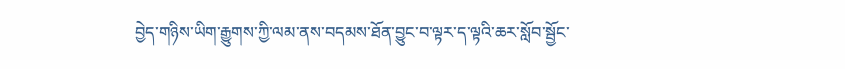བྱེད་གཉིས་ཡིག་རྒྱུགས་ཀྱི་ལམ་ནས་བདམས་ཐོན་བྱུང་བ་ལྟར་ད་ལྟའི་ཆར་སློབ་སྦྱོང་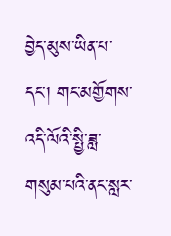བྱེད་མུས་ཡིན་པ་དང་། གང་མགྱོགས་འདི་ལོའི་སྤྱི་ཟླ་གསུམ་པའི་ནང་སླར་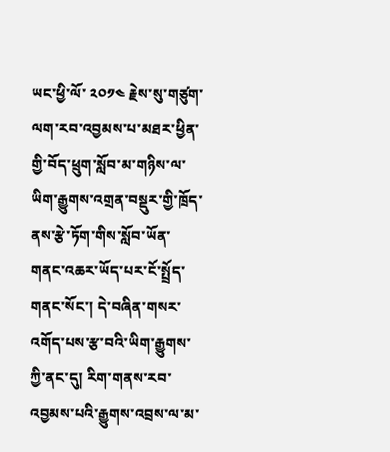ཡང་ཕྱི་ལོ་ ༢༠༡༤ རྗེས་སུ་གཙུག་ལག་རབ་འབྱམས་པ་མཐར་ཕྱིན་གྱི་བོད་ཕྲུག་སློབ་མ་གཉིས་ལ་ཡིག་རྒྱུགས་འགྲན་བསྡུར་གྱི་ཁྲོད་ནས་རྩེ་ཏོག་གིས་སློབ་ཡོན་གནང་འཆར་ཡོད་པར་ངོ་སྤྲོད་གནང་སོང་། དེ་བཞིན་གསར་འགོད་པས་རྩ་བའི་ཡིག་རྒྱུགས་ཀྱི་ནང་དུ། རིག་གནས་རབ་འབྱམས་པའི་རྒྱུགས་འབྲས་ལ་མ་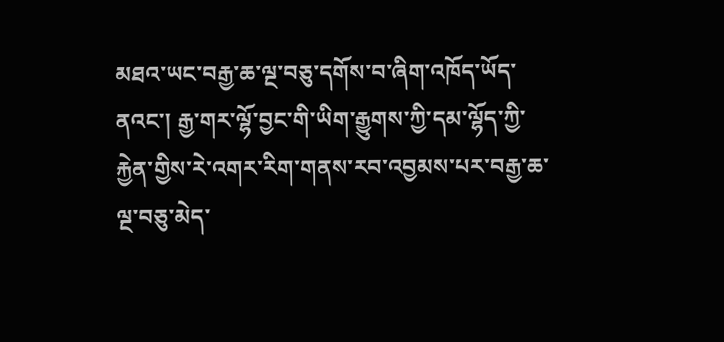མཐའ་ཡང་བརྒྱ་ཆ་ལྔ་བཅུ་དགོས་བ་ཞིག་འཁོད་ཡོད་ནའང་། རྒྱ་གར་ལྷོ་བྱང་གི་ཡིག་རྒྱུགས་ཀྱི་དམ་ལྷོད་ཀྱི་རྐྱེན་གྱིས་རེ་འགར་རིག་གནས་རབ་འབྱམས་པར་བརྒྱ་ཆ་ལྔ་བཅུ་མེད་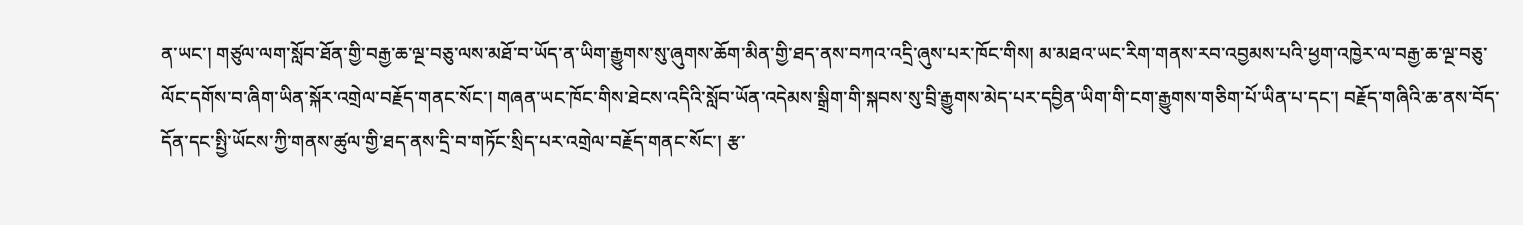ན་ཡང་། གཙུལ་ལག་སློབ་ཐོན་གྱི་བརྒྱ་ཆ་ལྔ་བཅུ་ལས་མཐོ་བ་ཡོད་ན་ཡིག་རྒྱུགས་སུ་ཞུགས་ཆོག་མིན་གྱི་ཐད་ནས་བཀའ་འདྲི་ཞུས་པར་ཁོང་གིས། མ་མཐའ་ཡང་རིག་གནས་རབ་འབྱམས་པའི་ཕྱག་འཁྱེར་ལ་བརྒྱ་ཆ་ལྔ་བཅུ་ལོང་དགོས་བ་ཞིག་ཡིན་སྐོར་འགྲེལ་བརྗོད་གནང་སོང་། གཞན་ཡང་ཁོང་གིས་ཐེངས་འདིའི་སློབ་ཡོན་འདེམས་སྒྲིག་གི་སྐབས་སུ་བྲི་རྒྱུགས་མེད་པར་དབྱིན་ཡིག་གི་ངག་རྒྱུགས་གཅིག་པོ་ཡིན་པ་དང་། བརྗོད་གཞིའི་ཆ་ནས་བོད་དོན་དང་སྤྱི་ཡོངས་ཀྱི་གནས་ཚུལ་གྱི་ཐད་ནས་དྲི་བ་གཏོང་སྲིད་པར་འགྲེལ་བརྗོད་གནང་སོང་། རྩ་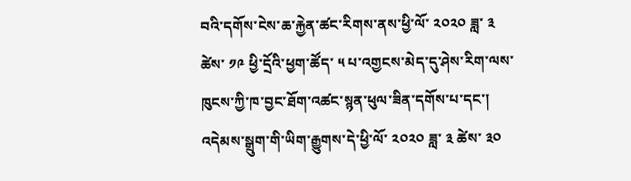བའི་དགོས་ངེས་ཆ་རྐྱེན་ཚང་རིགས་ནས་ཕྱི་ལོ་ ༢༠༢༠ ཟླ་ ༣ ཚེས་ ༡༩ ཕྱི་དྲོའི་ཕྱག་ཚོད་ ༥ པ་འགྱངས་མེད་དུ་ཤེས་རིག་ལས་ཁུངས་ཀྱི་ཁ་བྱང་ཐོག་འཚང་སྙན་ཕུལ་ཟིན་དགོས་པ་དང་། འདེམས་སྒྲུག་གི་ཡིག་རྒྱུགས་དེ་ཕྱི་ལོ་ ༢༠༢༠ ཟླ་ ༣ ཚེས་ ༣༠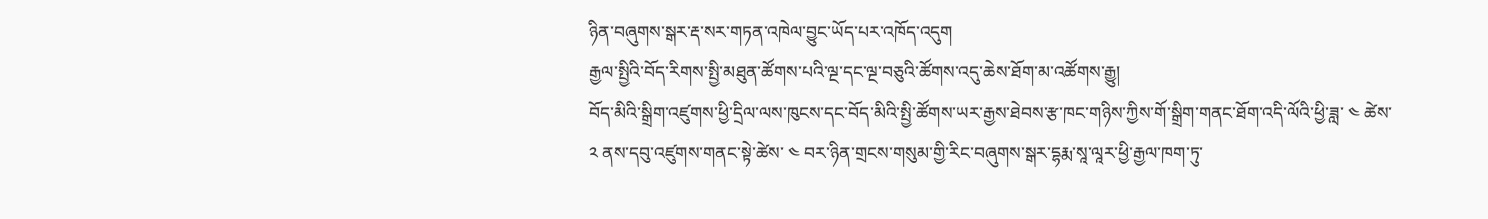ཉིན་བཞུགས་སྒར་རྡ་སར་གཏན་འཁེལ་བྱུང་ཡོད་པར་འཁོད་འདུག
རྒྱལ་སྤྱིའི་བོད་རིགས་སྤྱི་མཐུན་ཚོགས་པའི་ལྔ་དང་ལྔ་བཅུའི་ཚོགས་འདུ་ཆེས་ཐོག་མ་འཚོགས་རྒྱུ།
བོད་མིའི་སྒྲིག་འཛུགས་ཕྱི་དྲིལ་ལས་ཁུངས་དང་བོད་མིའི་སྤྱི་ཚོགས་ཡར་རྒྱས་ཐེབས་རྩ་ཁང་གཉིས་ཀྱིས་གོ་སྒྲིག་གནང་ཐོག་འདི་ལོའི་ཕྱི་ཟླ་ ༤ ཚེས་ ༢ ནས་དབུ་འཛུགས་གནང་སྟེ་ཚེས་ ༤ བར་ཉིན་གྲངས་གསུམ་གྱི་རིང་བཞུགས་སྒར་དྷརྨ་སཱ་ལཱར་ཕྱི་རྒྱལ་ཁག་ཏུ་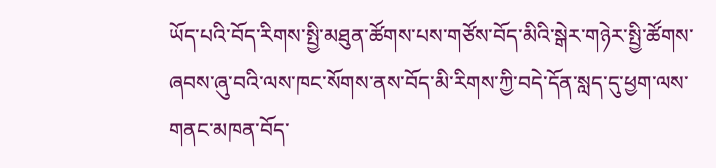ཡོད་པའི་བོད་རིགས་སྤྱི་མཐུན་ཚོགས་པས་གཙོས་བོད་མིའི་སྒེར་གཉེར་སྤྱི་ཚོགས་ཞབས་ཞུ་བའི་ལས་ཁང་སོགས་ནས་བོད་མི་རིགས་ཀྱི་བདེ་དོན་སླད་དུ་ཕྱག་ལས་གནང་མཁན་བོད་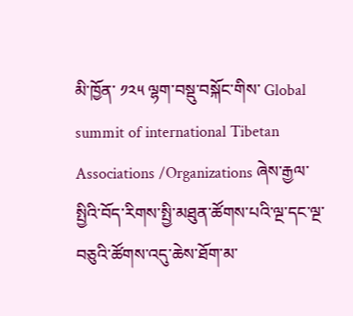མི་ཁྱོན་ ༡༢༥ ལྷག་བསྡུ་བསྐོང་གིས་ Global summit of international Tibetan Associations /Organizations ཞེས་རྒྱལ་སྤྱིའི་བོད་རིགས་སྤྱི་མཐུན་ཚོགས་པའི་ལྔ་དང་ལྔ་བཅུའི་ཚོགས་འདུ་ཆེས་ཐོག་མ་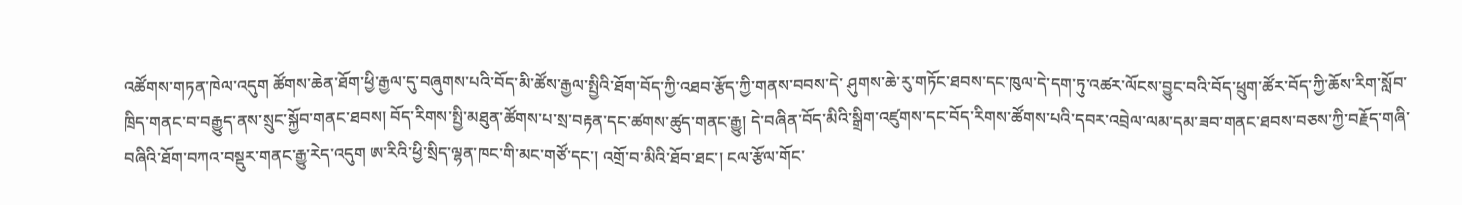འཚོགས་གཏན་ཁེལ་འདུག ཚོགས་ཆེན་ཐོག་ཕྱི་རྒྱལ་དུ་བཞུགས་པའི་བོད་མི་ཚོས་རྒྱལ་སྤྱིའི་ཐོག་བོད་ཀྱི་འཐབ་རྩོད་ཀྱི་གནས་བབས་དེ་ ཤུགས་ཆེ་རུ་གཏོང་ཐབས་དང་ཁུལ་དེ་དག་ཏུ་འཚར་ལོངས་བྱུང་བའི་བོད་ཕྲུག་ཚོར་བོད་ཀྱི་ཆོས་རིག་སློབ་ཁྲིད་གནང་བ་བརྒྱུད་ནས་སྲུང་སྐྱོབ་གནང་ཐབས། བོད་རིགས་སྤྱི་མཐུན་ཚོགས་པ་སྲ་བརྟན་དང་ཚགས་ཚུད་གནང་རྒྱུ། དེ་བཞིན་བོད་མིའི་སྒྲིག་འཛུགས་དང་བོད་རིགས་ཚོགས་པའི་དབར་འབྲེལ་ལམ་དམ་ཟབ་གནང་ཐབས་བཅས་ཀྱི་བརྗོད་གཞི་བཞིའི་ཐོག་བཀའ་བསྡུར་གནང་རྒྱུ་རེད་འདུག ཨ་རིའི་ཕྱི་སྲིད་ལྷན་ཁང་གི་མང་གཙོ་དང་། འགྲོ་བ་མིའི་ཐོབ་ཐང་། ངལ་རྩོལ་གོང་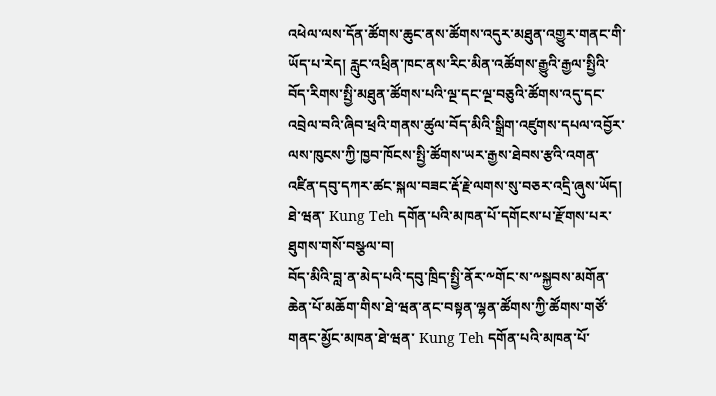འཕེལ་ལས་དོན་ཚོགས་ཆུང་ནས་ཚོགས་འདུར་མཐུན་འགྱུར་གནང་གི་ཡོད་པ་རེད། རླུང་འཕྲིན་ཁང་ནས་རིང་མིན་འཚོགས་རྒྱུའི་རྒྱལ་སྤྱིའི་བོད་རིགས་སྤྱི་མཐུན་ཚོགས་པའི་ལྔ་དང་ལྔ་བཅུའི་ཚོགས་འདུ་དང་འབྲེལ་བའི་ཞིབ་ཕྲའི་གནས་ཚུལ་བོད་མིའི་སྒྲིག་འཛུགས་དཔལ་འབྱོར་ལས་ཁུངས་ཀྱི་ཁྱབ་ཁོངས་སྤྱི་ཚོགས་ཡར་རྒྱས་ཐེབས་རྩའི་འགན་འཛིན་དབུ་དཀར་ཚང་སྐལ་བཟང་རྡོ་རྗེ་ལགས་སུ་བཅར་འདྲི་ཞུས་ཡོད།
ཐེ་ཝན་ Kung Teh དགོན་པའི་མཁན་པོ་དགོངས་པ་རྫོགས་པར་ཐུགས་གསོ་བསྩལ་བ།
བོད་མིའི་བླ་ན་མེད་པའི་དབུ་ཁྲིད་སྤྱི་ནོར་༸གོང་ས་༸སྐྱབས་མགོན་ཆེན་པོ་མཆོག་གིས་ཐེ་ཝན་ནང་བསྟན་ལྷན་ཚོགས་ཀྱི་ཚོགས་གཙོ་གནང་མྱོང་མཁན་ཐེ་ཝན་ Kung Teh དགོན་པའི་མཁན་པོ་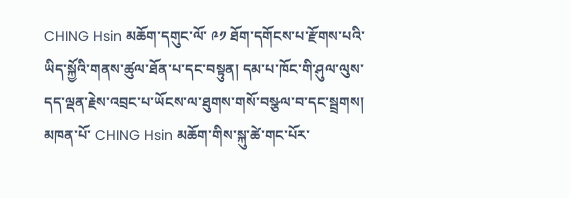CHING Hsin མཆོག་དགུང་ལོ་ ༩༡ ཐོག་དགོངས་པ་རྫོགས་པའི་ཡིད་སྐྱོའི་གནས་ཚུལ་ཐོན་པ་དང་བསྟུན། དམ་པ་ཁོང་གི་ཤུལ་ལུས་དད་ལྡན་རྗེས་འབྲང་པ་ཡོངས་ལ་ཐུགས་གསོ་བསྩལ་བ་དང་སྦྲགས། མཁན་པོ་ CHING Hsin མཆོག་གིས་སྐུ་ཚེ་གང་པོར་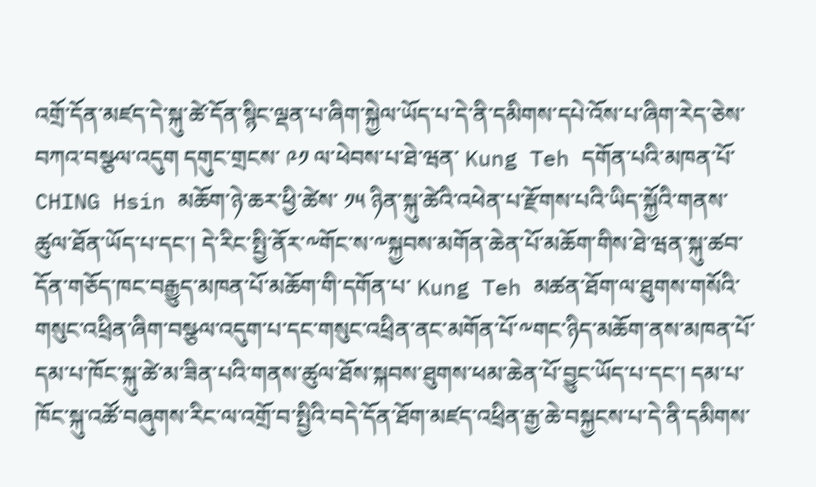འགྲོ་དོན་མཛད་དེ་སྐུ་ཚེ་དོན་སྙིང་ལྡན་པ་ཞིག་སྐྱེལ་ཡོད་པ་དེ་ནི་དམིགས་དཔེ་འོས་པ་ཞིག་རེད་ཅེས་བཀའ་བསྩལ་འདུག དགུང་གྲངས་ ༩༡ ལ་ཕེབས་པ་ཐེ་ཝན་ Kung Teh དགོན་པའི་མཁན་པོ་ CHING Hsin མཆོག་ཉེ་ཆར་ཕྱི་ཚེས་ ༡༥ ཉིན་སྐུ་ཚེའི་འཕེན་པ་རྫོགས་པའི་ཡིད་སྐྱོའི་གནས་ཚུལ་ཐོན་ཡོད་པ་དང་། དེ་རིང་སྤྱི་ནོར་༸གོང་ས་༸སྐྱབས་མགོན་ཆེན་པོ་མཆོག་གིས་ཐེ་ཝན་སྐུ་ཚབ་དོན་གཅོད་ཁང་བརྒྱུད་མཁན་པོ་མཆོག་གི་དགོན་པ་ Kung Teh མཚན་ཐོག་ལ་ཐུགས་གསོའི་གསུང་འཕྲིན་ཞིག་བསྩལ་འདུག་པ་དང་གསུང་འཕྲིན་ནང་མགོན་པོ་༸གང་ཉིད་མཆོག་ནས་མཁན་པོ་དམ་པ་ཁོང་སྐུ་ཚེ་མ་ཟིན་པའི་གནས་ཚུལ་ཐོས་སྐབས་ཐུགས་ཕམ་ཆེན་པོ་བྱུང་ཡོད་པ་དང་། དམ་པ་ཁོང་སྐུ་འཚོ་བཞུགས་རིང་ལ་འགྲོ་བ་སྤྱིའི་བདེ་དོན་ཐོག་མཛད་འཕྲིན་རྒྱ་ཆེ་བསྐྱངས་པ་དེ་ནི་དམིགས་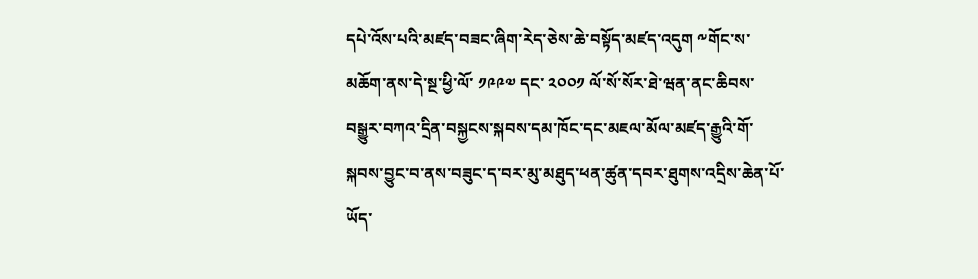དཔེ་འོས་པའི་མཛད་བཟང་ཞིག་རེད་ཅེས་ཆེ་བསྟོད་མཛད་འདུག ༸གོང་ས་མཆོག་ནས་དེ་སྔ་ཕྱི་ལོ་ ༡༩༩༧ དང་ ༢༠༠༡ ལོ་སོ་སོར་ཐེ་ཝན་ནང་ཆིབས་བསྒྱུར་བཀའ་དྲིན་བསྐྱངས་སྐབས་དམ་ཁོང་དང་མཇལ་མོལ་མཛད་རྒྱུའི་གོ་སྐབས་བྱུང་བ་ནས་བཟུང་ད་བར་མུ་མཐུད་ཕན་ཚུན་དབར་ཐུགས་འདྲིས་ཆེན་པོ་ཡོད་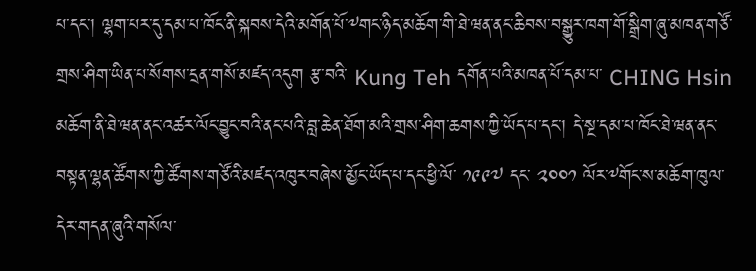པ་དང་། ལྷག་པར་དུ་དམ་པ་ཁོང་ནི་སྐབས་དེའི་མགོན་པོ་༸གང་ཉིད་མཆོག་གི་ཐེ་ཝན་ནང་ཆིབས་བསྒྱུར་ཁག་གོ་སྒྲིག་ཞུ་མཁན་གཙོ་གྲས་ཤིག་ཡིན་པ་སོགས་དྲན་གསོ་མཛད་འདུག རྩ་བའི་ Kung Teh དགོན་པའི་མཁན་པོ་དམ་པ་ CHING Hsin མཆོག་ནི་ཐེ་ཝན་ནང་འཚར་ལོང་བྱུང་བའི་ནང་པའི་བླ་ཆེན་ཐོག་མའི་གྲས་ཤིག་ཆགས་ཀྱི་ཡོད་པ་དང་། དེ་སྔ་དམ་པ་ཁོང་ཐེ་ཝན་ནང་བསྟན་ལྷན་ཚོགས་ཀྱི་ཚོགས་གཙོའི་མཛད་འཁུར་བཞེས་མྱོང་ཡོད་པ་དང་ཕྱི་ལོ་ ༡༩༩༧ དང་ ༢༠༠༡ ལོར་༸གོང་ས་མཆོག་ཁུལ་དེར་གདན་ཞུའི་གསོལ་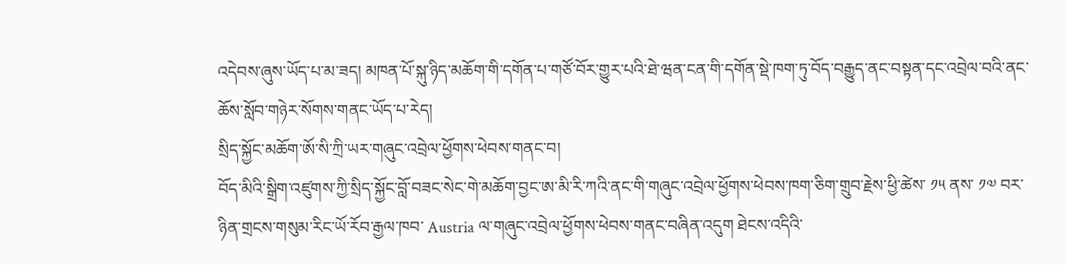འདེབས་ཞུས་ཡོད་པ་མ་ཟད། མཁན་པོ་སྐུ་ཉིད་མཆོག་གི་དགོན་པ་གཙོ་བོར་གྱུར་པའི་ཐེ་ཝན་ངན་གི་དགོན་སྡེ་ཁག་ཏུ་བོད་བརྒྱུད་ནང་བསྟན་དང་འབྲེལ་བའི་ནང་ཆོས་སློབ་གཉེར་སོགས་གནང་ཡོད་པ་རེད།
སྲིད་སྐྱོང་མཆོག་ཨོ་སི་ཀྲི་ཡར་གཞུང་འབྲེལ་ཕྱོགས་ཕེབས་གནང་བ།
བོད་མིའི་སྒྲིག་འཛུགས་ཀྱི་སྲིད་སྐྱོང་བློ་བཟང་སེང་གེ་མཆོག་བྱང་ཨ་མི་རི་ཀའི་ནང་གི་གཞུང་འབྲེལ་ཕྱོགས་ཕེབས་ཁག་ཅིག་གྲུབ་རྗེས་ཕྱི་ཚེས་ ༡༥ ནས་ ༡༧ བར་ཉིན་གྲངས་གསུམ་རིང་ཡོ་རོབ་རྒྱལ་ཁབ་ Austria ལ་གཞུང་འབྲེལ་ཕྱོགས་ཕེབས་གནང་བཞིན་འདུག ཐེངས་འདིའི་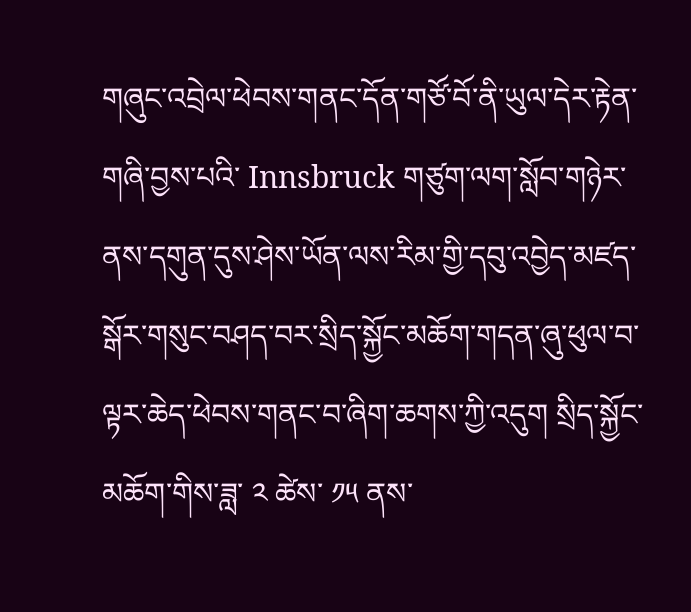གཞུང་འབྲེལ་ཕེབས་གནང་དོན་གཙོ་བོ་ནི་ཡུལ་དེར་རྟེན་གཞི་བྱས་པའི་ Innsbruck གཙུག་ལག་སློབ་གཉེར་ནས་དགུན་དུས་ཤེས་ཡོན་ལས་རིམ་གྱི་དབུ་འབྱེད་མཛད་སྒོར་གསུང་བཤད་བར་སྲིད་སྐྱོང་མཆོག་གདན་ཞུ་ཕུལ་བ་ལྟར་ཆེད་ཕེབས་གནང་བ་ཞིག་ཆགས་ཀྱི་འདུག སྲིད་སྐྱོང་མཆོག་གིས་ཟླ་ ༢ ཚེས་ ༡༥ ནས་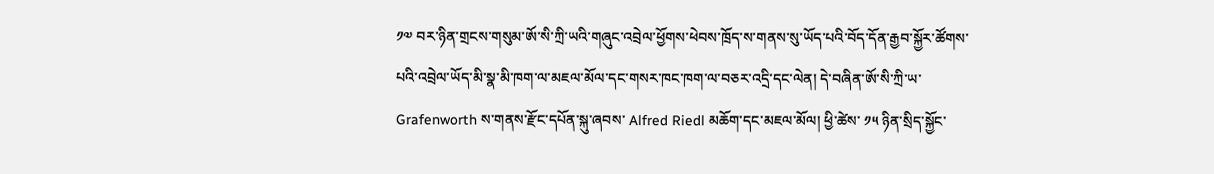༡༧ བར་ཉིན་གྲངས་གསུམ་ཨོ་སི་ཀྲི་ཡའི་གཞུང་འབྲེལ་ཕྱོགས་ཕེབས་ཁྲོད་ས་གནས་སུ་ཡོད་པའི་བོད་དོན་རྒྱབ་སྐྱོར་ཚོགས་པའི་འབྲེལ་ཡོད་མི་སྣ་མི་ཁག་ལ་མཇལ་མོལ་དང་གསར་ཁང་ཁག་ལ་བཅར་འདྲི་དང་ལེན། དེ་བཞིན་ཨོ་སི་ཀྲི་ཡ་ Grafenworth ས་གནས་རྫོང་དཔོན་སྐུ་ཞབས་ Alfred Riedl མཆོག་དང་མཇལ་མོལ། ཕྱི་ཚེས་ ༡༥ ཉིན་སྲིད་སྐྱོང་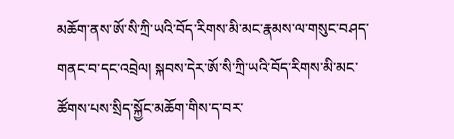མཆོག་ནས་ཨོ་སི་ཀྲི་ཡའི་བོད་རིགས་མི་མང་རྣམས་ལ་གསུང་བཤད་གནང་བ་དང་འབྲེལ། སྐབས་དེར་ཨོ་སི་ཀྲི་ཡའི་བོད་རིགས་མི་མང་ཚོགས་པས་སྲིད་སྐྱོང་མཆོག་གིས་ད་བར་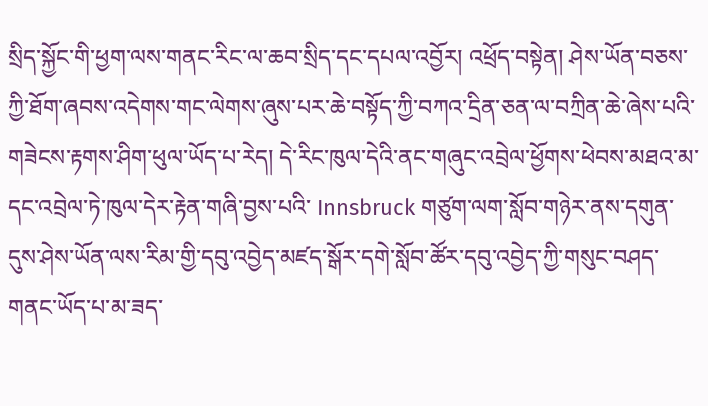སྲིད་སྐྱོང་གི་ཕྱག་ལས་གནང་རིང་ལ་ཆབ་སྲིད་དང་དཔལ་འབྱོར། འཕྲོད་བསྟེན། ཤེས་ཡོན་བཅས་ཀྱི་ཐོག་ཞབས་འདེགས་གང་ལེགས་ཞུས་པར་ཆེ་བསྟོད་ཀྱི་བཀའ་དྲིན་ཅན་ལ་བཀྲིན་ཆེ་ཞེས་པའི་གཟེངས་རྟགས་ཤིག་ཕུལ་ཡོད་པ་རེད། དེ་རིང་ཁུལ་དེའི་ནང་གཞུང་འབྲེལ་ཕྱོགས་ཕེབས་མཐའ་མ་དང་འབྲེལ་ཏེ་ཁུལ་དེར་རྟེན་གཞི་བྱས་པའི་ Innsbruck གཙུག་ལག་སློབ་གཉེར་ནས་དགུན་དུས་ཤེས་ཡོན་ལས་རིམ་གྱི་དབུ་འབྱེད་མཛད་སྒོར་དགེ་སློབ་ཚོར་དབུ་འབྱེད་ཀྱི་གསུང་བཤད་གནང་ཡོད་པ་མ་ཟད་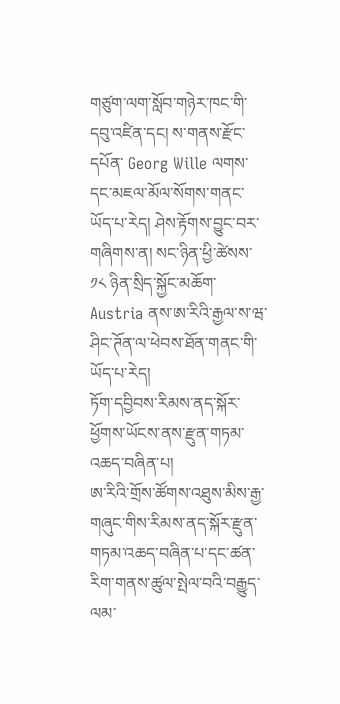གཙུག་ལག་སློབ་གཉེར་ཁང་གི་དབུ་འཛིན་དང། ས་གནས་རྫོང་དཔོན་ Georg Wille ལགས་དང་མཇལ་མོལ་སོགས་གནང་ཡོད་པ་རེད། ཤེས་རྟོགས་བྱུང་བར་གཞིགས་ན། སང་ཉིན་ཕྱི་ཚེསས་ ༡༨ ཉིན་སྲིད་སྐྱོང་མཆོག་ Austria ནས་ཨ་རིའི་རྒྱལ་ས་ཝ་ཤིང་ཊོན་ལ་ཕེབས་ཐོན་གནང་གི་ཡོད་པ་རེད།
ཏོག་དབྱིབས་རིམས་ནད་སྐོར་ཕྱོགས་ཡོངས་ནས་རྫུན་གཏམ་འཆད་བཞིན་པ།
ཨ་རིའི་གྲོས་ཚོགས་འཐུས་མིས་རྒྱ་གཞུང་གིས་རིམས་ནད་སྐོར་རྫུན་གཏམ་འཆད་བཞིན་པ་དང་ཚན་རིག་གནས་ཚུལ་སྤེལ་བའི་བརྒྱུད་ལམ་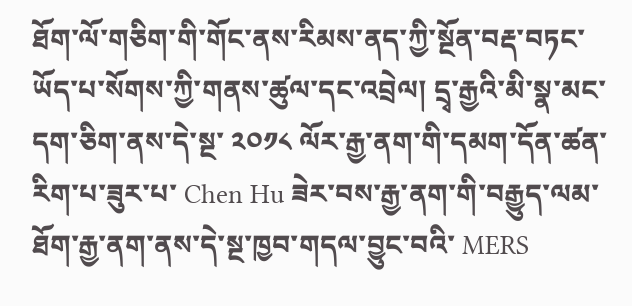ཐོག་ལོ་གཅིག་གི་གོང་ནས་རིམས་ནད་ཀྱི་སྔོན་བརྡ་བཏང་ཡོད་པ་སོགས་ཀྱི་གནས་ཚུལ་དང་འབྲེལ། དྲྭ་རྒྱའི་མི་སྣ་མང་དག་ཅིག་ནས་དེ་སྔ་ ༢༠༡༨ ལོར་རྒྱ་ནག་གི་དམག་དོན་ཚན་རིག་པ་ཟུར་པ་ Chen Hu ཟེར་བས་རྒྱ་ནག་གི་བརྒྱུད་ལམ་ཐོག་རྒྱ་ནག་ནས་དེ་སྔ་ཁྱབ་གདལ་བྱུང་བའི་ MERS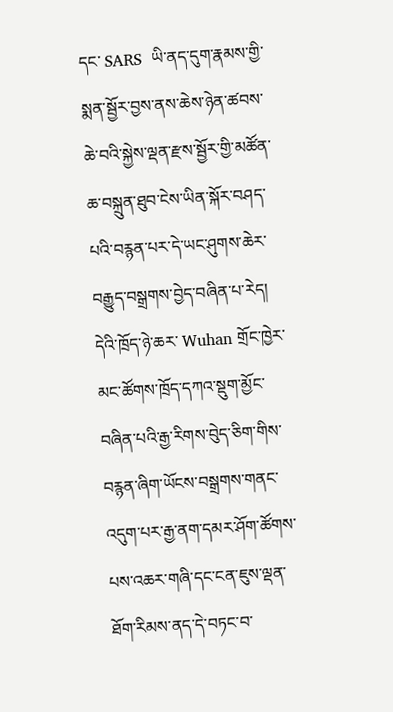དང་ SARS  ཡི་ནད་དུག་རྣམས་གྱི་སྨན་སྦྱོར་བྱས་ནས་ཆེས་ཉེན་ཚབས་ཆེ་བའི་སྐྱེས་ལྡན་རྫས་སྦྱོར་གྱི་མཚོན་ཆ་བསྐྲུན་ཐུབ་ངེས་ཡིན་སྐོར་བཤད་པའི་བརྙན་པར་དེ་ཡང་ཤུགས་ཆེར་བརྒྱུད་བསྒྲགས་བྱེད་བཞིན་པ་རེད། དེའི་ཁྲོད་ཉེ་ཆར་ Wuhan གྲོང་ཁྱེར་མང་ཚོགས་ཁྲོད་དཀའ་སྡུག་མྱོང་བཞིན་པའི་རྒྱ་རིགས་བེུད་ཅིག་གིས་བརྙན་ཞིག་ཡོངས་བསྒྲགས་གནང་འདུག་པར་རྒྱ་ནག་དམར་ཤོག་ཚོགས་པས་འཆར་གཞི་དང་ངན་ཇུས་ལྡན་ཐོག་རིམས་ནད་དེ་བཏང་བ་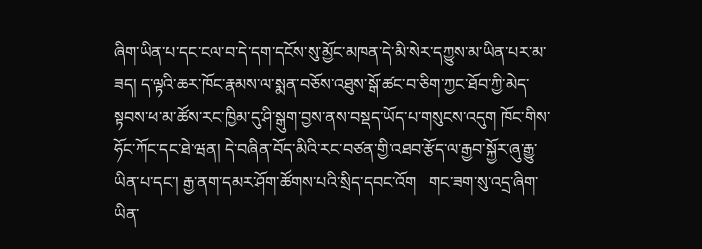ཞིག་ཡིན་པ་དང་ངལ་བ་དེ་དག་དངོས་སུ་མྱོང་མཁན་དེ་མི་སེར་དཀྱུས་མ་ཡིན་པར་མ་ཟད། ད་ལྟའི་ཆར་ཁོང་རྣམས་ལ་སྨན་བཅོས་འཐུས་སྒོ་ཚང་བ་ཅིག་ཀྱང་ཐོབ་ཀྱི་མེད་སྟབས་ཕ་མ་ཚོས་རང་ཁྱིམ་དུ་ཤི་སྒུག་བྱས་ནས་བསྡད་ཡོད་པ་གསུངས་འདུག ཁོང་གིས་ཧོང་ཀོང་དང་ཐེ་ཝན། དེ་བཞིན་བོད་མིའི་རང་བཙན་གྱི་འཐབ་རྩོད་ལ་རྒྱབ་སྐྱོར་ཞུ་རྒྱུ་ཡིན་པ་དང་། རྒྱ་ནག་དམར་ཤོག་ཚོགས་པའི་སྲིད་དབང་འོག   གང་ཟག་སུ་འདྲ་ཞིག་ཡིན་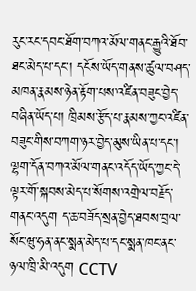རུང་རང་དབང་ཐོག་བཀའ་མོལ་གནང་རྒྱུའི་ཐོབ་ཐང་མེད་པ་དང་། དངོས་ཡོད་གནས་ཚུལ་བཤད་མཁན་རྣམས་ཉེན་རྟོག་པས་འཛིན་བཟུང་བྱེད་བཞིན་ཡོད་པ། ཁྲིམས་རྩོད་པ་རྣམས་ཀྱང་འཛིན་བཟུང་གིས་བཀག་ཉར་བྱེད་མུས་ཡིན་པ་དང་། ལྷག་དོན་བཀའ་མོལ་གནང་འདོད་ཡོད་ཀྱང་དེ་ལྟར་གོ་སྐབས་མེད་པ་སོགས་འགྲེལ་བརྗོད་གནང་འདུག ད་ཆ་བཟོད་སྲན་བྱེད་ཐབས་བྲལ་སོང་ཝུ་ཧན་ནང་སྨན་མེད་པ་དང་སྨན་ཁང་ནང་ཉལ་ཁྲི་མི་འདུག CCTV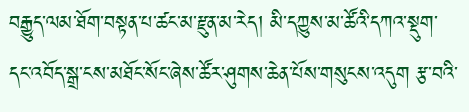བརྒྱུད་ལམ་ཐོག་བསྟན་པ་ཚང་མ་རྫུན་མ་རེད། མི་དཀྱུས་མ་ཚོའི་དཀའ་སྡུག་དང་འབོད་སྒྲ་ངས་མཐོང་སོང་ཞེས་ཚོར་ཤུགས་ཆེན་པོས་གསུངས་འདུག རྩ་བའི་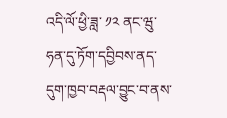འདི་ལོ་ཕྱི་ཟླ་ ༡༢ ནང་ཝུ་ཧན་དུ་ཏོག་དབྱིབས་ནད་དུག་ཁྱབ་བརྡལ་བྱུང་བ་ནས་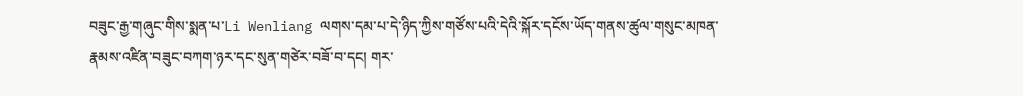བཟུང་རྒྱ་གཞུང་གིས་སྨན་པ་Li Wenliang ལགས་དམ་པ་དེ་ཉིད་ཀྱིས་གཙོས་པའི་དེའི་སྐོར་དངོས་ཡོད་གནས་ཚུལ་གསུང་མཁན་རྣམས་འཛིན་བཟུང་བཀག་ཉར་དང་སུན་གཙེར་བཟོ་བ་དང། གར་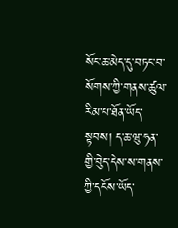སོང་ཆ་མེད་དུ་བཏང་བ་སོགས་ཀྱི་གནས་ཚུལ་རིམ་པ་ཐོན་ཡོད་སྟབས། ད་ཆ་ཝུ་ཧན་གྱི་བེུད་དེས་ས་གནས་ཀྱི་དངོས་ཡོད་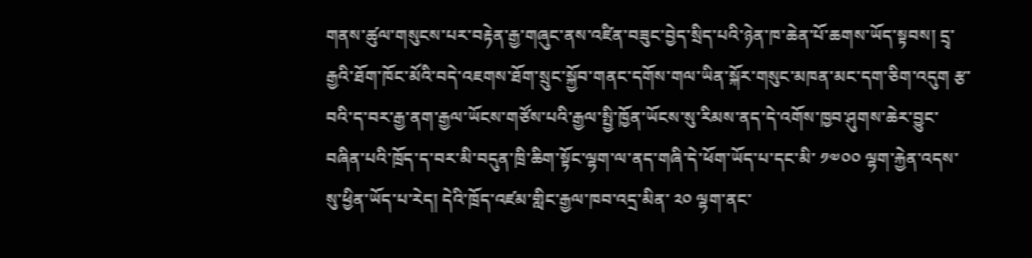གནས་ཚུལ་གསུངས་པར་བརྟེན་རྒྱ་གཞུང་ནས་འཛིན་བཟུང་བྱེད་སྲིད་པའི་ཉེན་ཁ་ཆེན་པོ་ཆགས་ཡོད་སྟབས། དྲྭ་རྒྱའི་ཐོག་ཁོང་མོའི་བདེ་འཇགས་ཐོག་སྲུང་སྐྱོབ་གནང་དགོས་གལ་ཡིན་སྐོར་གསུང་མཁན་མང་དག་ཅིག་འདུག རྩ་བའི་ད་བར་རྒྱ་ནག་རྒྱལ་ཡོངས་གཙོས་པའི་རྒྱལ་སྤྱི་ཁྱོན་ཡོངས་སུ་རིམས་ནད་དེ་འགོས་ཁྱབ་ཤུགས་ཆེར་བྱུང་བཞིན་པའི་ཁྲོད་ད་བར་མི་བདུན་ཁྲི་ཆིག་སྟོང་ལྷག་ལ་ནད་གཞི་དེ་ཕོག་ཡོད་པ་དང་མི་ ༡༧༠༠ ལྷག་རྐྱེན་འདས་སུ་ཕྱིན་ཡོད་པ་རེད། དེའི་ཁྲོད་འཛམ་གླིང་རྒྱལ་ཁབ་འདྲ་མིན་ ༢༠ ལྷག་ནང་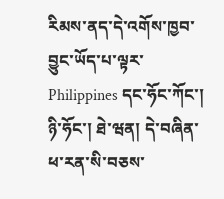རིམས་ནད་དེ་འགོས་ཁྱབ་བྱུང་ཡོད་པ་ལྟར་ Philippines དང་ཧོང་ཀོང་། ཉི་ཧོང་། ཐེ་ཝན། དེ་བཞིན་ཕ་རན་སི་བཅས་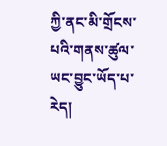ཀྱི་ནང་མི་གྲོངས་པའི་གནས་ཚུལ་ཡང་བྱུང་ཡོད་པ་རེད།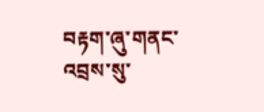བརྟག་ཞུ་གནང་འབྲས་སུ་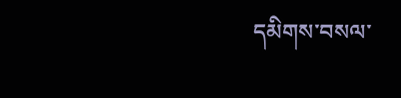དམིགས་བསལ་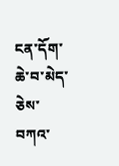ངན་དོག་ཆེ་བ་མེད་ཅེས་བཀའ་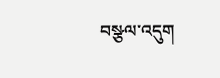བསྩལ་འདུག